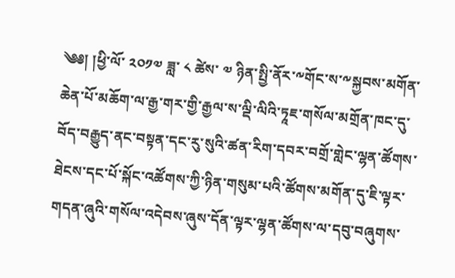༄༅། །ཕྱི་ལོ་ ༢༠༡༧ ཟླ་ ༨ ཚེས་ ༧ ཉིན་སྤྱི་ནོར་༸གོང་ས་༸སྐྱབས་མགོན་ཆེན་པོ་མཆོག་ལ་རྒྱ་གར་གྱི་རྒྱལ་ས་ལྡི་ལིའི་ཏཱཇ་གསོལ་མགྲོན་ཁང་དུ་བོད་བརྒྱུད་ནང་བསྟན་དང་རུ་སུའི་ཚན་རིག་དབར་བགྲོ་གླེང་ལྷན་ཚོགས་ཐེངས་དང་པོ་སྐོང་འཚོགས་ཀྱི་ཉིན་གསུམ་པའི་ཚོགས་མགོན་དུ་ཇི་ལྟར་གདན་ཞུའི་གསོལ་འདེབས་ཞུས་དོན་ལྟར་ལྷན་ཚོགས་ལ་དབུ་བཞུགས་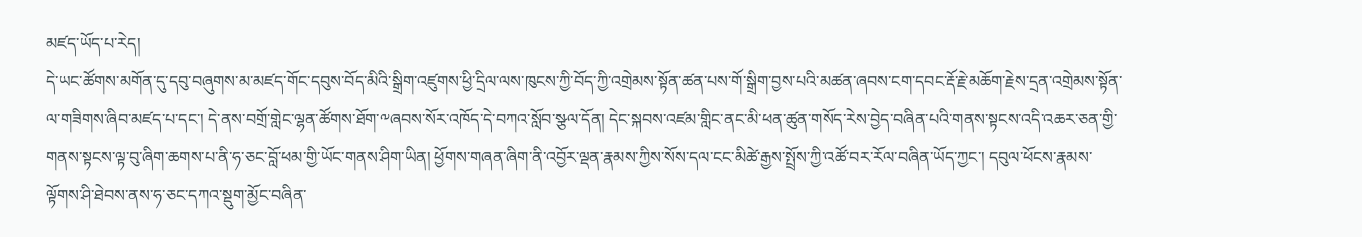མཛད་ཡོད་པ་རེད།
དེ་ཡང་ཚོགས་མགོན་དུ་དབུ་བཞུགས་མ་མཛད་གོང་དབུས་བོད་མིའི་སྒྲིག་འཛུགས་ཕྱི་དྲིལ་ལས་ཁུངས་ཀྱི་བོད་ཀྱི་འགྲེམས་སྟོན་ཚན་པས་གོ་སྒྲིག་བྱས་པའི་མཚན་ཞབས་ངག་དབང་རྡོ་རྗེ་མཆོག་རྗེས་དྲན་འགྲེམས་སྟོན་ལ་གཟིགས་ཞིབ་མཛད་པ་དང་། དེ་ནས་བགྲོ་གླེང་ལྷན་ཚོགས་ཐོག་༸ཞབས་སོར་འཁོད་དེ་བཀའ་སློབ་སྩལ་དོན། དེང་སྐབས་འཛམ་གླིང་ནང་མི་ཕན་ཚུན་གསོད་རེས་བྱེད་བཞིན་པའི་གནས་སྟངས་འདི་འཆར་ཅན་གྱི་གནས་སྟངས་ལྟ་བུ་ཞིག་ཆགས་པ་ནི་ཧ་ཅང་བློ་ཕམ་གྱི་ཡོང་གནས་ཤིག་ཡིན། ཕྱོགས་གཞན་ཞིག་ནི་འབྱོར་ལྡན་རྣམས་ཀྱིས་སོས་དལ་ངང་མིཚེ་རྒྱས་སྤྲོས་ཀྱི་འཚོ་བར་རོལ་བཞིན་ཡོད་ཀྱང་། དབུལ་ཕོངས་རྣམས་ལྟོགས་ཤི་ཐེབས་ནས་ཧ་ཅང་དཀའ་སྡུག་མྱོང་བཞིན་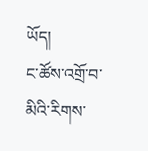ཡོད།
ང་ཚོས་འགྲོ་བ་མིའི་རིགས་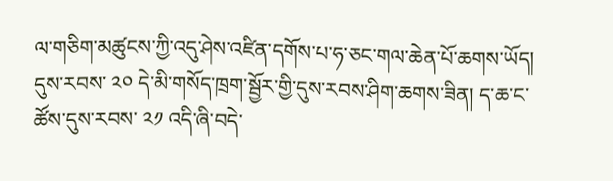ལ་གཅིག་མཚུངས་ཀྱི་འདུ་ཤེས་འཛིན་དགོས་པ་ཧ་ཅང་གལ་ཆེན་པོ་ཆགས་ཡོད། དུས་རབས་ ༢༠ དེ་མི་གསོད་ཁྲག་སྦྱོར་གྱི་དུས་རབས་ཤིག་ཆགས་ཟིན། ད་ཆ་ང་ཚོས་དུས་རབས་ ༢༡ འདི་ཞི་བདེ་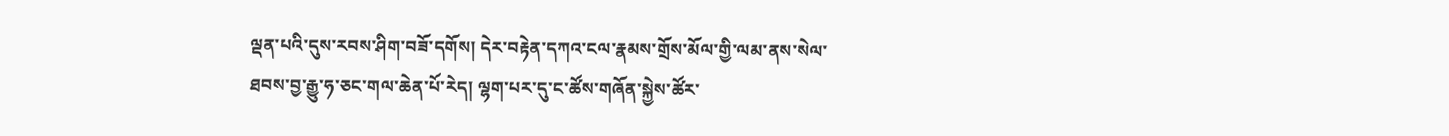ལྡན་པའི་དུས་རབས་ཤིག་བཟོ་དགོས། དེར་བརྟེན་དཀའ་ངལ་རྣམས་གྲོས་མོལ་གྱི་ལམ་ནས་སེལ་ཐབས་བྱ་རྒྱུ་ཧ་ཅང་གལ་ཆེན་པོ་རེད། ལྷག་པར་དུ་ང་ཚོས་གཞོན་སྐྱེས་ཚོར་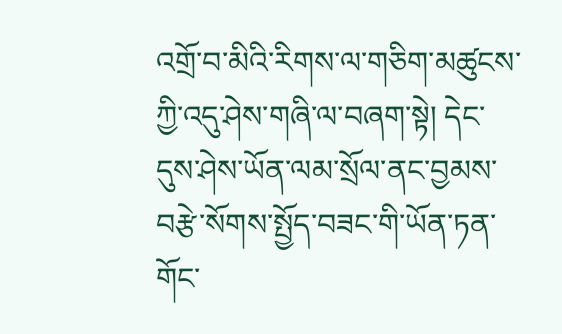འགྲོ་བ་མིའི་རིགས་ལ་གཅིག་མཚུངས་ཀྱི་འདུ་ཤེས་གཞི་ལ་བཞག་སྟེ། དེང་དུས་ཤེས་ཡོན་ལམ་སྲོལ་ནང་བྱམས་བརྩེ་སོགས་སྤྱོད་བཟང་གི་ཡོན་ཏན་གོང་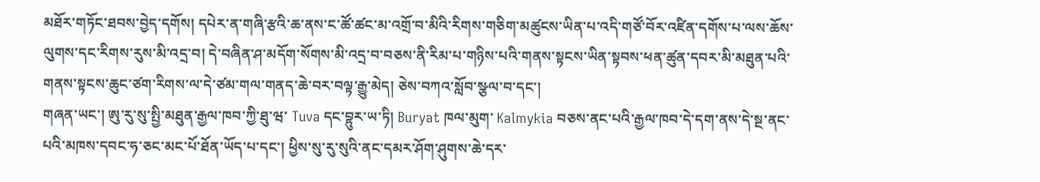མཐོར་གཏོང་ཐབས་བྱེད་དགོས། དཔེར་ན་གཞི་རྩའི་ཆ་ནས་ང་ཚོ་ཚང་མ་འགྲོ་བ་མིའི་རིགས་གཅིག་མཚུངས་ཡིན་པ་འདི་གཙོ་བོར་འཛིན་དགོས་པ་ལས་ཆོས་ལུགས་དང་རིགས་རུས་མི་འདྲ་བ། དེ་བཞིན་ཤ་མདོག་སོགས་མི་འདྲ་བ་བཅས་ནི་རིམ་པ་གཉིས་པའི་གནས་སྟངས་ཡིན་སྟབས་ཕན་ཚུན་དབར་མི་མཐུན་པའི་གནས་སྟངས་ཆུང་ཙག་རིགས་ལ་དེ་ཙམ་གལ་གནད་ཆེ་བར་བལྟ་རྒྱུ་མེད། ཅེས་བཀའ་སློབ་སྩལ་བ་དང་།
གཞན་ཡང་། ཨུ་རུ་སུ་སྤྱི་མཐུན་རྒྱལ་ཁབ་ཀྱི་ཐུ་ཝ་ Tuva དང་བྷུར་ཡ་ཏི། Buryat ཁལ་མུག་ Kalmykia བཅས་ནང་པའི་རྒྱལ་ཁབ་དེ་དག་ནས་དེ་སྔ་ནང་པའི་མཁས་དབང་ཧ་ཅང་མང་པོ་ཐོན་ཡོད་པ་དང་། ཕྱིས་སུ་རུ་སུའི་ནང་དམར་ཤོག་ཤུགས་ཆེ་དར་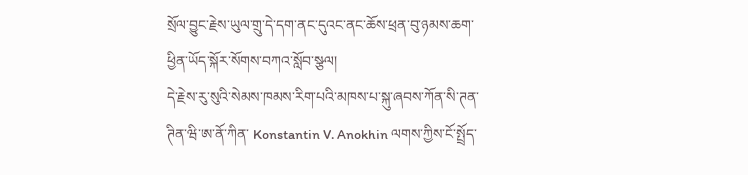སྲོལ་བྱུང་རྗེས་ཡུལ་གྲུ་དེ་དག་ནང་དུའང་ནང་ཆོས་ཕྲན་བུ་ཉམས་ཆག་ཕྱིན་ཡོད་སྐོར་སོགས་བཀའ་སློབ་སྩལ།
དེ་རྗེས་རུ་སུའི་སེམས་ཁམས་རིག་པའི་མཁས་པ་སྐུ་ཞབས་ཀོན་སི་ཊན་ཊིན་ཝི་ཨ་ནོ་ཀིན་ Konstantin V. Anokhin ལགས་ཀྱིས་ངོ་སྤྲོད་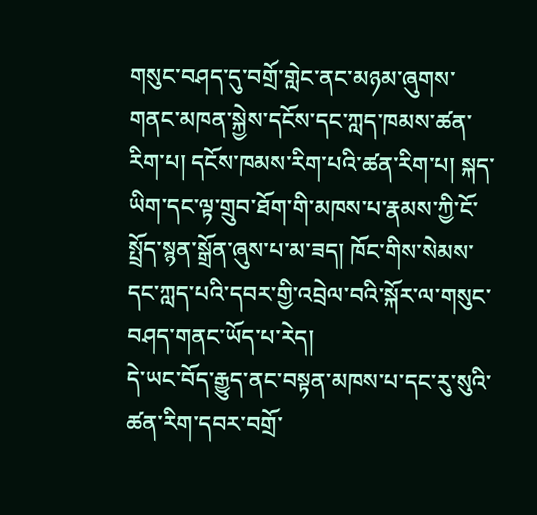གསུང་བཤད་དུ་བགྲོ་གླེང་ནང་མཉམ་ཞུགས་གནང་མཁན་སྐྱེས་དངོས་དང་ཀླད་ཁམས་ཚན་རིག་པ། དངོས་ཁམས་རིག་པའི་ཚན་རིག་པ། སྐད་ཡིག་དང་ལྟ་གྲུབ་ཐོག་གི་མཁས་པ་རྣམས་ཀྱི་ངོ་སྤྲོད་སྙན་སྒྲོན་ཞུས་པ་མ་ཟད། ཁོང་གིས་སེམས་དང་ཀླད་པའི་དབར་གྱི་འབྲེལ་བའི་སྐོར་ལ་གསུང་བཤད་གནང་ཡོད་པ་རེད།
དེ་ཡང་བོད་རྒྱུད་ནང་བསྟན་མཁས་པ་དང་རུ་སུའི་ཚན་རིག་དབར་བགྲོ་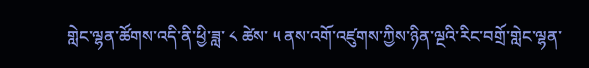གླེང་ལྷན་ཚོགས་འདི་ནི་ཕྱི་ཟླ་ ༨ ཚེས་ ༥ ནས་འགོ་འཛུགས་ཀྱིས་ཉིན་ལྔའི་རིང་བགྲོ་གླེང་ལྷན་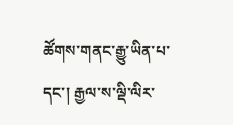ཚོགས་གནང་རྒྱུ་ཡིན་པ་དང་། རྒྱལ་ས་ལྡི་ལིར་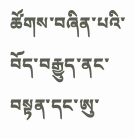ཚོགས་བཞིན་པའི་བོད་བརྒྱུད་ནང་བསྟན་དང་ཨུ་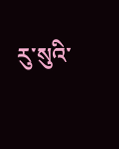རུ་སུའི་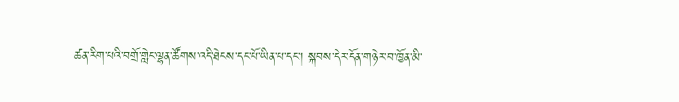ཚན་རིག་པའི་བགྲོ་གླེང་ལྷན་ཚོགས་འདི་ཐེངས་དང་པོ་ཡིན་པ་དང་། སྐབས་དེར་དོན་གཉེར་བ་ཁྱོན་མི་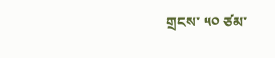གྲངས་ ༥༠ ཙམ་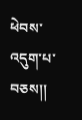ཕེབས་འདུག་པ་བཅས།།